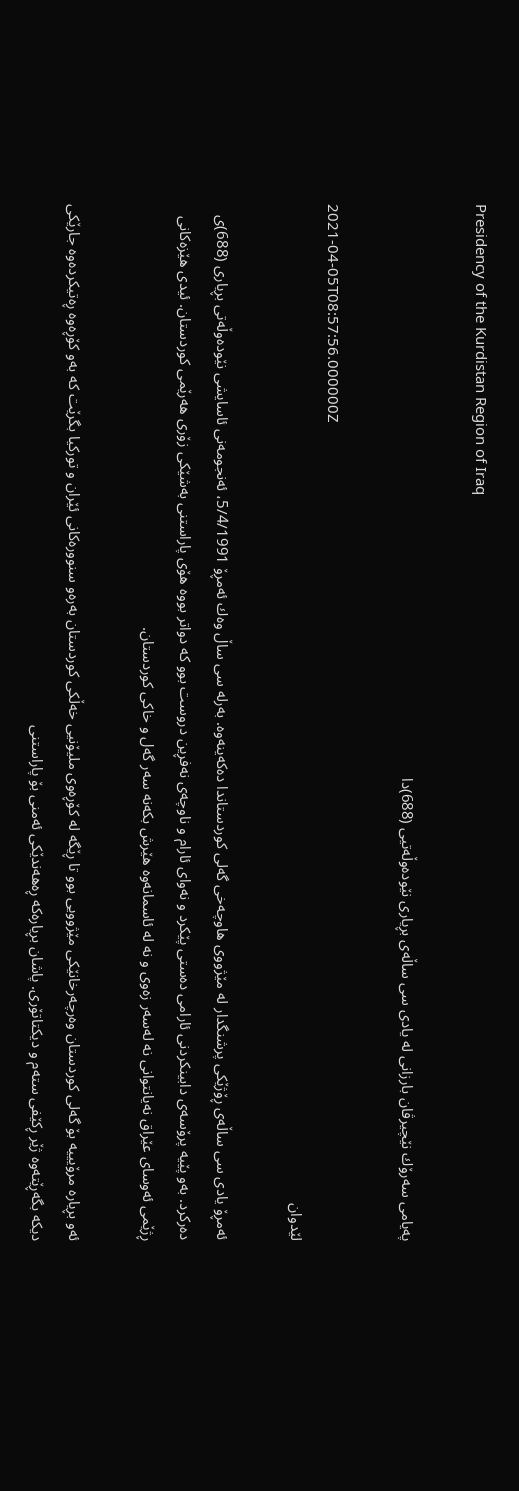Presidency of the Kurdistan Region of Iraq

په‌يامى سه‌رۆك نێچيرڤان بارزانى له‌ يادى سى ساڵه‌ى بڕيارى نێوده‌وڵه‌تيى (688)دا

2021-04-05T08:57:56.000000Z
لێدوان

ئه‌مڕۆ يادى سى ساڵه‌ى ڕۆژێكى پرشنگدار له‌ مێژووى هاوچه‌خى گه‌لى كوردستاندا ده‌كه‌ينه‌وه‌. به‌رله‌ سى ساڵ وه‌ك ئه‌مڕۆ 5/4/1991، ئه‌نجومه‌نى ئاسايشى نێوده‌وڵه‌تى بڕيارى (688)ى ده‌ركرد. به‌و پێيه‌ پرۆسه‌ى دابينكردنى ئارامى ده‌ستى پێكرد و نه‌واى ئارام و ناوچه‌ى نه‌فڕين دروست بوو كه‌ دواتر بووه‌ هۆى پاراستنى به‌شێكى زۆرى هه‌رێمى كوردستان. ئيدى هێزه‌كانى ڕژێمى ئه‌وساى عێراق نه‌يانتوانى نه‌ له‌سه‌ر زه‌وى و نه‌ له‌ ئاسمانه‌وه‌ هێرش بكه‌نه‌ سه‌ر گه‌ل و خاكى كوردستان.

ئه‌و بڕياره‌ مرۆيييه‌ بۆ گه‌لى كوردستان وه‌رچه‌رخانێكى مێژوويى بوو تا ڕێگه‌ له‌ كۆڕه‌وى مليۆنيى خه‌ڵكى كوردستان به‌ره‌و سنووره‌كانى ئێران و توركيا بگرێت كه‌ به‌و كۆڕه‌وه‌ ڕه‌تيكرده‌وه‌ جارێكى ديكه‌ بگه‌ڕێته‌وه‌ ژێر ڕكێفى سته‌م و ديكتاتۆرى. پاشان بڕياره‌كه‌ ڕه‌هه‌ندێكى ئه‌منى بۆ پاراستنى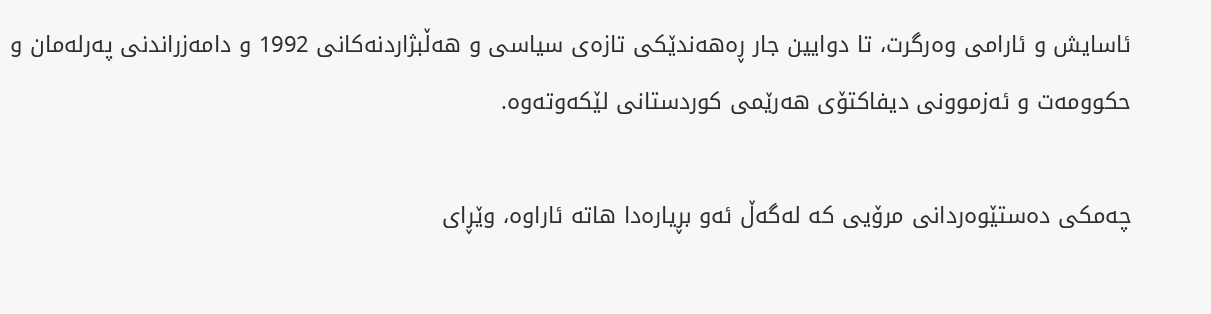ئاسايش و ئارامى وه‌رگرت، تا دوايين جار ڕه‌هه‌ندێكى تازه‌ى سياسى و هه‌ڵبژاردنه‌كانى 1992 و دامه‌زراندنى په‌رله‌مان و حكوومه‌ت و ئه‌زموونى ديفاكتۆى هه‌رێمى كوردستانى لێكه‌وته‌وه‌.

چه‌مكى ده‌ستێوه‌ردانى مرۆيى كه‌ له‌گه‌ڵ ئه‌و بڕياره‌دا هاته‌ ئاراوه‌، وێڕاى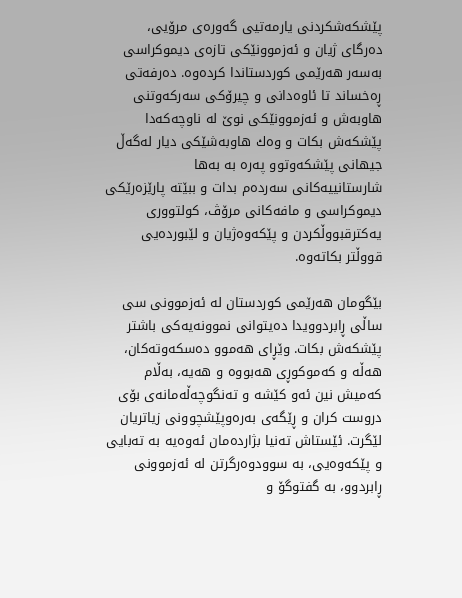پێشكه‌شكردنى يارمه‌تيى گه‌وره‌ى مرۆيى، ده‌رگاى ژيان و ئه‌زموونێكى تازه‌ى ديموكراسى به‌سه‌ر هه‌رێمى كوردستاندا كرده‌وه. ده‌رفه‌تى ڕه‌خساند تا ئاوه‌دانى و چيرۆكى سه‌ركه‌وتنى هاوبه‌ش و ئه‌زموونێكى نوێ له‌ ناوچه‌كه‌دا‌ پێشكه‌ش بكات و وه‌ك ‌هاوبه‌شێكى ديار له‌گه‌ڵ جيهانى پێشكه‌وتوو په‌ره‌ به‌ به‌ها شارستانييه‌كانى سه‌رده‌م بدات و ببێته‌ پارێزه‌رێكى ديموكراسى و مافه‌كانى مرۆڤ، كولتوورى يه‌كترقبووڵكردن و پێكه‌وه‌ژيان و لێبورده‌يى قووڵتر بكاته‌وه‌‌.

بێگومان هه‌رێمى كوردستان له‌ ئه‌زموونى سى ساڵى ڕابردوويدا ده‌يتوانى نموونه‌يه‌كى باشتر پێشكه‌ش بكات. وێڕاى هه‌موو ده‌سكه‌وته‌كان، هه‌ڵه‌ و كه‌موكوڕى هه‌بووه‌ و هه‌يه، به‌ڵام كه‌ميش نين ئه‌و كێشه و ته‌نگوچه‌ڵه‌مانه‌ى بۆى دروست كران و ڕێگه‌ى به‌ره‌وپێشچوونى زياتريان لێگرت. ئێستاش ته‌نيا بژارده‌مان ئه‌وه‌يه‌ به‌ ته‌بايى و پێكه‌وه‌يى، به‌ سوودوه‌رگرتن له‌ ئه‌زموونى ڕابردوو، به‌ گفتوگۆ و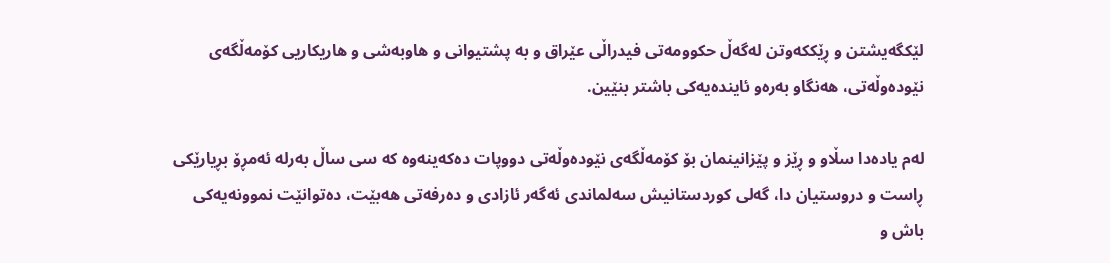لێكگه‌يشتن و ڕێككه‌وتن له‌گه‌ڵ حكوومه‌تى فيدراڵى عێراق و به‌ پشتيوانى و هاوبه‌شى و هاريكاريى كۆمه‌ڵگه‌ى نێوده‌وڵه‌تى، هه‌نگاو به‌ره‌و ئاينده‌يه‌كى باشتر بنێين.

له‌م ياده‌دا سڵاو و ڕێز و پێزانينمان بۆ كۆمه‌ڵگه‌ى نێوده‌وڵه‌تى دووپات ده‌كه‌ينه‌وه‌ كه‌ سى ساڵ به‌رله‌ ئه‌مڕۆ بڕيارێكى ڕاست و دروستيان دا، گه‌لى كوردستانيش سه‌لماندى ئه‌گه‌ر ئازادى و ده‌رفه‌تى هه‌بێت، ده‌توانێت نموونه‌يه‌كى باش و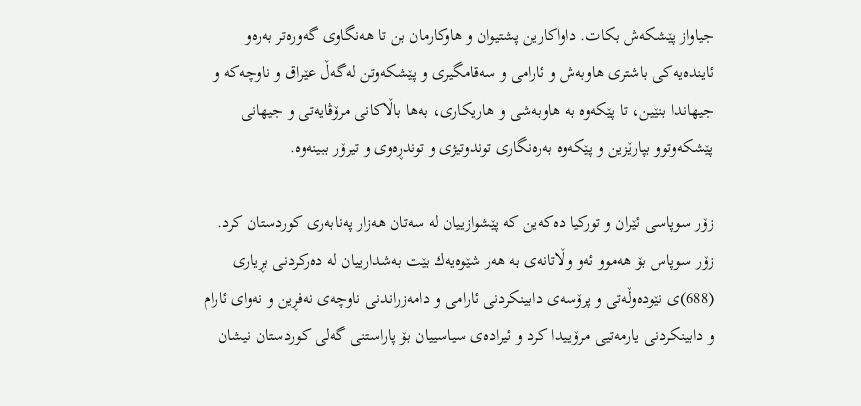جياواز پێشكه‌ش بكات. داواكارين پشتيوان و هاوكارمان بن تا هه‌نگاوى گه‌وره‌تر به‌ره‌و ئاينده‌يه‌كى باشترى هاوبه‌ش و ئارامى و سه‌قامگيرى و پێشكه‌وتن له‌گه‌ڵ عێراق و ناوچه‌كه‌ و جيهاندا بنێين، تا پێكه‌وه‌ به‌ هاوبه‌شى و هاريكارى، به‌ها باڵاكانى مرۆڤايه‌تى و جيهانى پێشكه‌وتوو بپارێزين و پێكه‌وه‌ به‌ره‌نگارى توندوتيژى و توندڕه‌وى و تيرۆر ببينه‌وه‌.

زۆر سوپاسى ئێران و توركيا ده‌كه‌ين كه‌ پێشوازييان له‌ سه‌تان هه‌زار په‌نابه‌رى كوردستان كرد. زۆر سوپاس بۆ هه‌موو ئه‌و وڵاتانه‌ى به‌ هه‌ر شێوه‌يه‌ك بێت به‌شدارييان له‌ ده‌ركردنى بڕيارى (688)ى نێوده‌وڵه‌تى و پرۆسه‌ى دابينكردنى ئارامى و دامه‌زراندنى ناوچه‌ى نه‌فڕين و نه‌واى ئارام و دابينكردنى يارمه‌تيى مرۆييدا كرد و ئيراده‌ى سياسييان بۆ پاراستنى گه‌لى كوردستان نيشان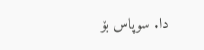دا. سوپاس بۆ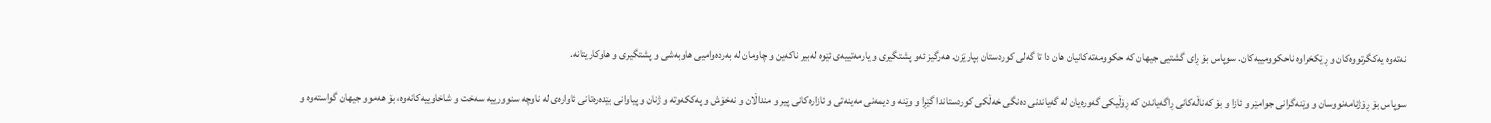نه‌ته‌وه‌ يه‌كگرتووه‌كان و ڕێكخراوه‌ ناحكوومييه‌كان. سوپاس بۆ ڕاى گشتيى جيهان كه‌ حكوومه‌ته‌كانيان هان دا تا گه‌لى كوردستان بپارێزن. هه‌رگيز ئه‌و پشتگيرى و يارمه‌تييه‌ى ئێوه‌ له‌بير ناكه‌ين و چاومان له‌ به‌رده‌واميى هاوبه‌شى و پشتگيرى و هاوكاريتانه‌.

سوپاس بۆ ڕۆژنامه‌نووسان و وێنه‌گرانى جوامێر و ئازا و بۆ كه‌ناڵه‌كانى ڕاگه‌ياندن كه‌ ڕۆڵيكى گه‌وره‌يان له‌ گه‌ياندنى ده‌نگى خه‌ڵكى كوردستاندا گێڕا و وێنه‌ و ديمه‌نى مه‌ينه‌تى و ئازاره‌كانى پير و منداڵان و نه‌خۆش و په‌ككه‌وته‌ و ژنان و پياوانى بێده‌ره‌تانى ئاواره‌ى له‌ ناوچه‌ سنوورييه‌ سه‌خت و شاخاوييه‌كانه‌وه‌، بۆ هه‌موو جيهان گواسته‌وه‌ و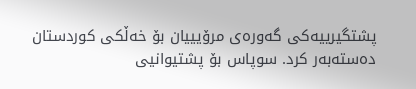پشتگيرييه‌كى گه‌وره‌ى مرۆيييان بۆ خه‌ڵكى كوردستان ده‌سته‌به‌ر كرد. سوپاس بۆ پشتيوانيى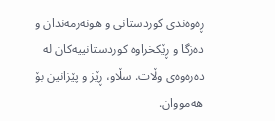ڕه‌وه‌ندى كوردستانى و هونه‌رمه‌ندان و ده‌زگا و ڕێكخراوه‌ كوردستانييه‌كان له‌ ده‌ره‌وه‌ى وڵات. سڵاو، ڕێز و پێزانين بۆ هه‌مووان.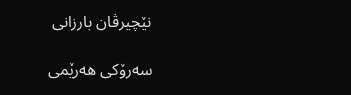نێچيرڤان بارزانى

سه‌رۆكى هه‌رێمى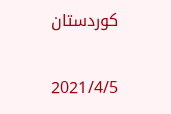كوردستان

2021/4/5